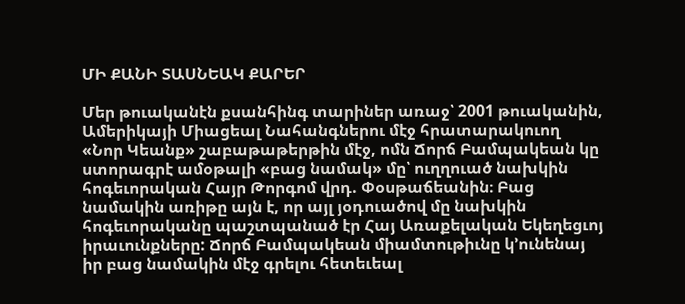ՄԻ ՔԱՆԻ ՏԱՍՆԵԱԿ ՔԱՐԵՐ

Մեր թուականէն քսանհինգ տարիներ առաջ՝ 2001 թուականին, Ամերիկայի Միացեալ Նահանգներու մէջ հրատարակուող «Նոր Կեանք» շաբաթաթերթին մէջ, ոմն Ճորճ Բամպակեան կը ստորագրէ ամօթալի «բաց նամակ» մը՝ ուղղուած նախկին հոգեւորական Հայր Թորգոմ վրդ. Փօսթաճեանին։ Բաց նամակին առիթը այն է, որ այլ յօդուածով մը նախկին հոգեւորականը պաշտպանած էր Հայ Առաքելական Եկեղեցւոյ իրաւունքները: Ճորճ Բամպակեան միամտութիւնը կ՚ունենայ իր բաց նամակին մէջ գրելու հետեւեալ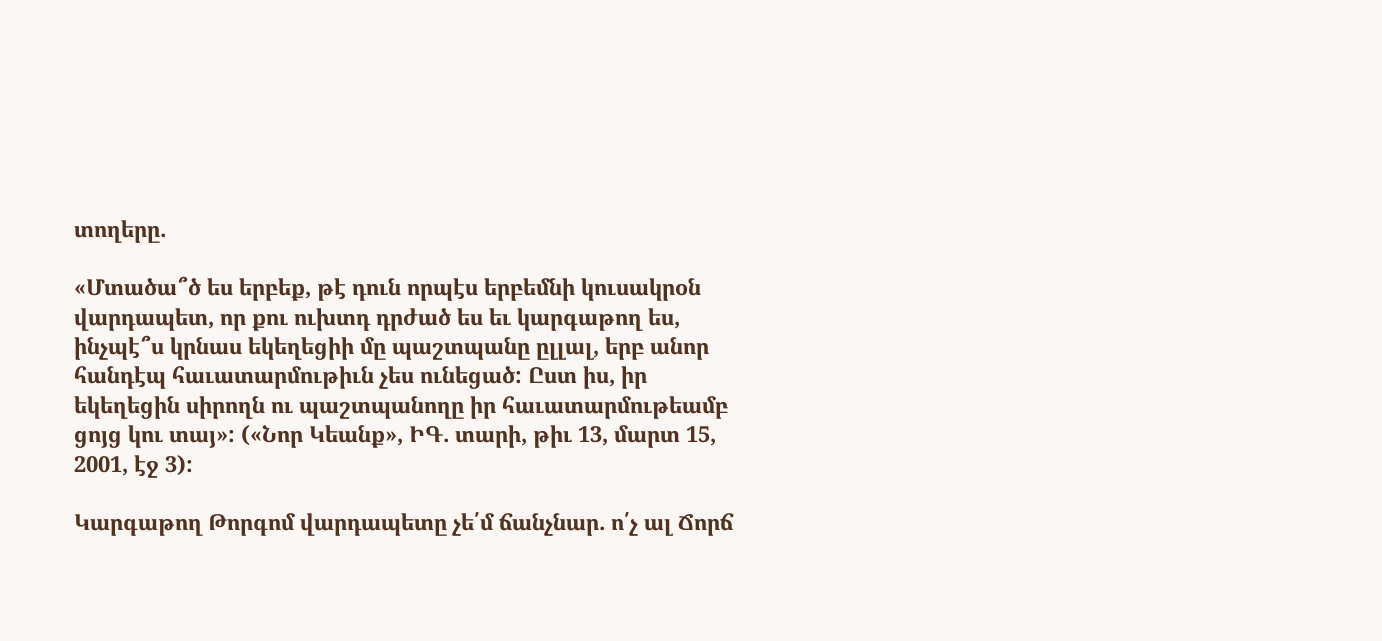տողերը.

«Մտածա՞ծ ես երբեք, թէ դուն որպէս երբեմնի կուսակրօն վարդապետ, որ քու ուխտդ դրժած ես եւ կարգաթող ես, ինչպէ՞ս կրնաս եկեղեցիի մը պաշտպանը ըլլալ, երբ անոր հանդէպ հաւատարմութիւն չես ունեցած: Ըստ իս, իր եկեղեցին սիրողն ու պաշտպանողը իր հաւատարմութեամբ ցոյց կու տայ»: («Նոր Կեանք», ԻԳ. տարի, թիւ 13, մարտ 15, 2001, էջ 3):

Կարգաթող Թորգոմ վարդապետը չե՛մ ճանչնար. ո՛չ ալ Ճորճ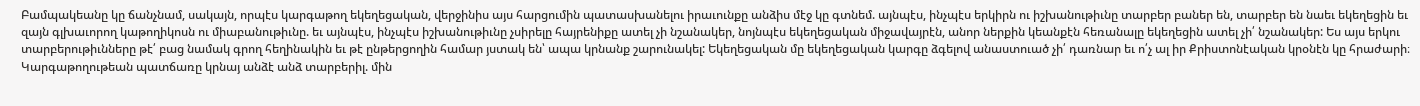Բամպակեանը կը ճանչնամ, սակայն, որպէս կարգաթող եկեղեցական, վերջինիս այս հարցումին պատասխանելու իրաւունքը անձիս մէջ կը գտնեմ. այնպէս, ինչպէս երկիրն ու իշխանութիւնը տարբեր բաներ են, տարբեր են նաեւ եկեղեցին եւ զայն գլխաւորող կաթողիկոսն ու միաբանութիւնը. եւ այնպէս, ինչպէս իշխանութիւնը չսիրելը հայրենիքը ատել չի նշանակեր, նոյնպէս եկեղեցական միջավայրէն, անոր ներքին կեանքէն հեռանալը եկեղեցին ատել չի՛ նշանակեր: Ես այս երկու տարբերութիւնները թէ՛ բաց նամակ գրող հեղինակին եւ թէ ընթերցողին համար յստակ են՝ ապա կրնանք շարունակել: Եկեղեցական մը եկեղեցական կարգը ձգելով անաստուած չի՛ դառնար եւ ո՛չ ալ իր Քրիստոնէական կրօնէն կը հրաժարի։ Կարգաթողութեան պատճառը կրնայ անձէ անձ տարբերիլ. մին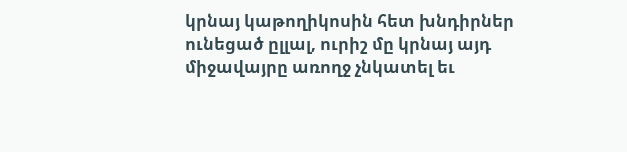կրնայ կաթողիկոսին հետ խնդիրներ ունեցած ըլլալ, ուրիշ մը կրնայ այդ միջավայրը առողջ չնկատել եւ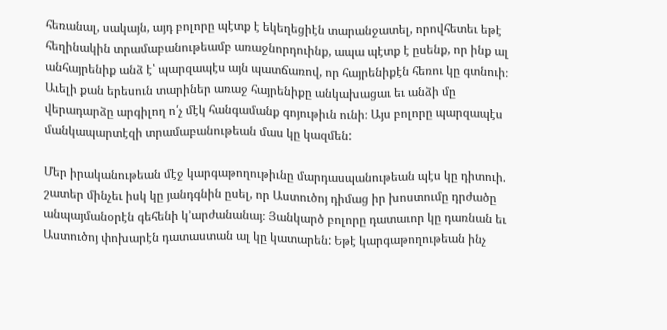հեռանալ, սակայն, այդ բոլորը պէտք է եկեղեցիէն տարանջատել, որովհետեւ եթէ հեղինակին տրամաբանութեամբ առաջնորդուինք, ապա պէտք է ըսենք, որ ինք ալ անհայրենիք անձ է՝ պարզապէս այն պատճառով, որ հայրենիքէն հեռու կը գտնուի։ Աւելի քան երեսուն տարիներ առաջ հայրենիքը անկախացաւ եւ անձի մը վերադարձը արգիլող ո՛չ մէկ հանգամանք գոյութիւն ունի։ Այս բոլորը պարզապէս մանկապարտէզի տրամաբանութեան մաս կը կազմեն:

Մեր իրականութեան մէջ կարգաթողութիւնը մարդասպանութեան պէս կը դիտուի. շատեր մինչեւ իսկ կը յանդգնին ըսել, որ Աստուծոյ դիմաց իր խոստումը դրժածը անպայմանօրէն գեհենի կ՚արժանանայ։ Յանկարծ բոլորը դատաւոր կը դառնան եւ Աստուծոյ փոխարէն դատաստան ալ կը կատարեն: Եթէ կարգաթողութեան ինչ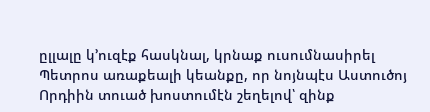ըլլալը կ՚ուզէք հասկնալ, կրնաք ուսումնասիրել Պետրոս առաքեալի կեանքը, որ նոյնպէս Աստուծոյ Որդիին տուած խոստումէն շեղելով՝ զինք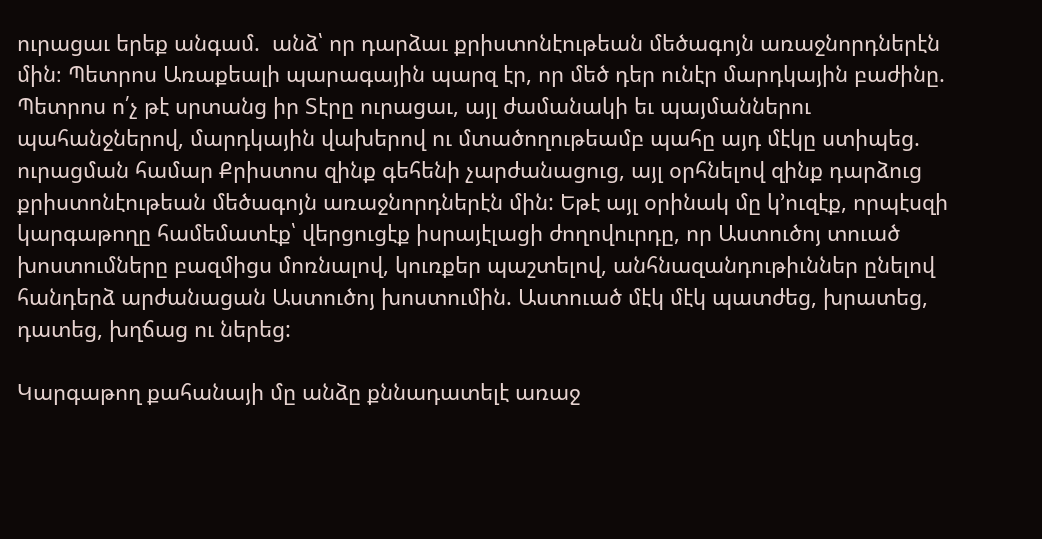ուրացաւ երեք անգամ.  անձ՝ որ դարձաւ քրիստոնէութեան մեծագոյն առաջնորդներէն մին։ Պետրոս Առաքեալի պարագային պարզ էր, որ մեծ դեր ունէր մարդկային բաժինը. Պետրոս ո՛չ թէ սրտանց իր Տէրը ուրացաւ, այլ ժամանակի եւ պայմաններու պահանջներով, մարդկային վախերով ու մտածողութեամբ պահը այդ մէկը ստիպեց. ուրացման համար Քրիստոս զինք գեհենի չարժանացուց, այլ օրհնելով զինք դարձուց քրիստոնէութեան մեծագոյն առաջնորդներէն մին: Եթէ այլ օրինակ մը կ՚ուզէք, որպէսզի կարգաթողը համեմատէք՝ վերցուցէք իսրայէլացի ժողովուրդը, որ Աստուծոյ տուած խոստումները բազմիցս մոռնալով, կուռքեր պաշտելով, անհնազանդութիւններ ընելով հանդերձ արժանացան Աստուծոյ խոստումին. Աստուած մէկ մէկ պատժեց, խրատեց, դատեց, խղճաց ու ներեց:

Կարգաթող քահանայի մը անձը քննադատելէ առաջ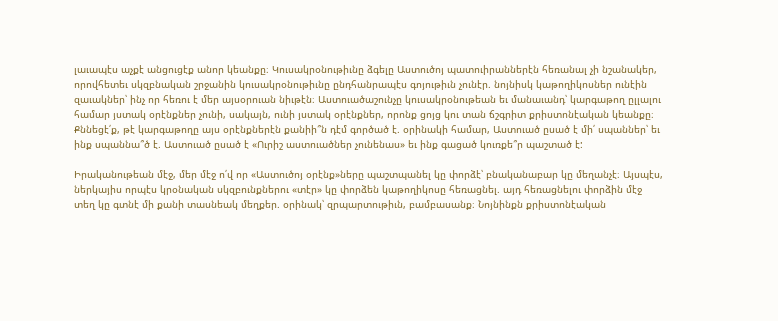լաւապէս աչքէ անցուցէք անոր կեանքը։ Կուսակրօնութիւնը ձգելը Աստուծոյ պատուիրաններէն հեռանալ չի նշանակեր, որովհետեւ սկզբնական շրջանին կուսակրօնութիւնը ընդհանրապէս գոյութիւն չունէր. նոյնիսկ կաթողիկոսներ ունէին զաւակներ՝ ինչ որ հեռու է մեր այսօրուան նիւթէն։ Աստուածաշունչը կուսակրօնութեան եւ մանաւանդ՝ կարգաթող ըլլալու համար յստակ օրէնքներ չունի, սակայն, ունի յստակ օրէնքներ, որոնք ցոյց կու տան ճշգրիտ քրիստոնէական կեանքը։ Քննեցէ՛ք, թէ կարգաթողը այս օրէնքներէն քանիի՞ն դէմ գործած է. օրինակի համար, Աստուած ըսած է մի՛ սպաններ՝ եւ ինք սպաննա՞ծ է. Աստուած ըսած է «Ուրիշ աստուածներ չունենաս» եւ ինք գացած կուռքե՞ր պաշտած է:

Իրականութեան մէջ, մեր մէջ ո՛վ որ «Աստուծոյ օրէնք»ները պաշտպանել կը փորձէ՝ բնականաբար կը մեղանչէ։ Այսպէս, ներկայիս որպէս կրօնական սկզբունքներու «տէր» կը փորձեն կաթողիկոսը հեռացնել. այդ հեռացնելու փորձին մէջ տեղ կը գտնէ մի քանի տասնեակ մեղքեր. օրինակ՝ զրպարտութիւն, բամբասանք։ Նոյնինքն քրիստոնէական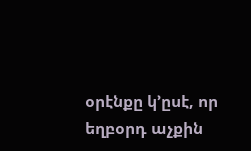օրէնքը կ՚ըսէ, որ եղբօրդ աչքին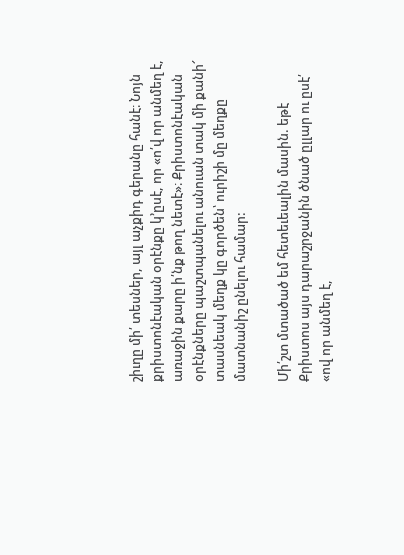շիւղը մի՛ տեսներ, այլ աչքիդ գերանը հանէ։ Նոյն քրիստոնէական օրէնքը կ՚ըսէ, որ «ո՛վ որ անմեղ է, առաջին քարը ի՛նք թող նետէ»։ Քրիստոնէական օրէնքները պաշտպանելու անուան տակ մի քանի՜ տասնեակ մեղք կը գործեն՝ ուրիշի մը մեղքը մատնանիշ ընելու համար:

Մի՛շտ մտածած եմ հետեւեալին մասին. եթէ Քրիստոս այս դարաշրջանին ծնած ըլլար ու ըսէ՛ «ով որ անմեղ է,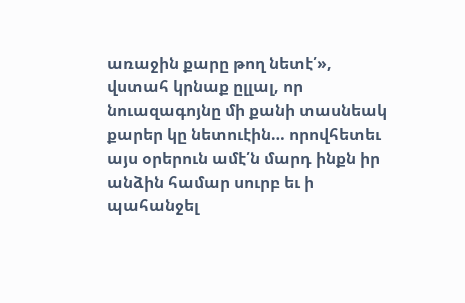առաջին քարը թող նետէ՛», վստահ կրնաք ըլլալ, որ նուազագոյնը մի քանի տասնեակ քարեր կը նետուէին… որովհետեւ այս օրերուն ամէ՛ն մարդ ինքն իր անձին համար սուրբ եւ ի պահանջել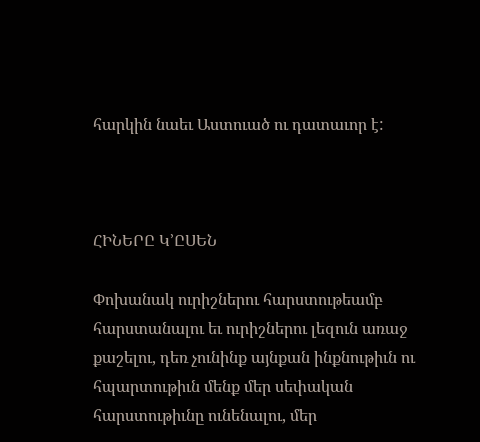հարկին նաեւ Աստուած ու դատաւոր է:



ՀԻՆԵՐԸ Կ՚ԸՍԵՆ

Փոխանակ ուրիշներու հարստութեամբ հարստանալու եւ ուրիշներու լեզուն առաջ քաշելու, դեռ չունինք այնքան ինքնութիւն ու հպարտութիւն մենք մեր սեփական հարստութիւնը ունենալու, մեր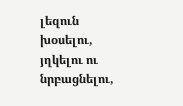լեզուն խօսելու, յղկելու ու նրբացնելու,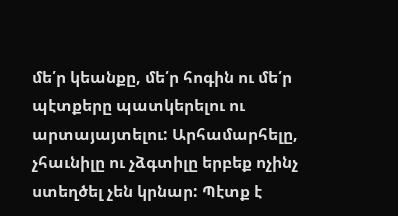մե՛ր կեանքը, մե՛ր հոգին ու մե՛ր պէտքերը պատկերելու ու արտայայտելու: Արհամարհելը, չհաւնիլը ու չձգտիլը երբեք ոչինչ ստեղծել չեն կրնար: Պէտք է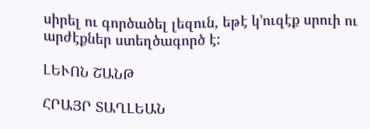սիրել ու գործածել լեզուն, եթէ կ՚ուզէք սրուի ու արժէքներ ստեղծագործ է:

ԼԵՒՈՆ ՇԱՆԹ

ՀՐԱՅՐ ՏԱՂԼԵԱՆ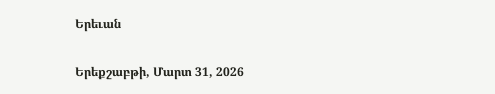Երեւան

Երեքշաբթի, Մարտ 31, 2026